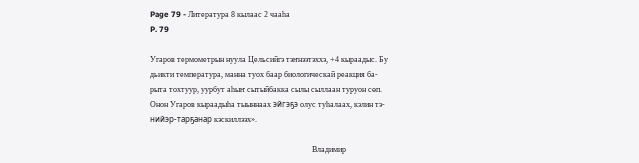Page 79 - Литература 8 кылаас 2 чааhа
P. 79

Угаров термометрын нуула Цельсийгэ тэҥнээтэххэ, +4 кыраадыс. Бу
дьикти температура, манна туох баар биологическай реакция ба-
рыта тохтуур, уурбут аһыҥ сытыйбакка сылы сыллаан туруон сөп.
Онон Угаров кыраадыһа тыыннаах эйгэҕэ олус туһалаах, кэлин тэ-
нийэр-тарҕанар кэскиллээх».

                                                                                 Владимир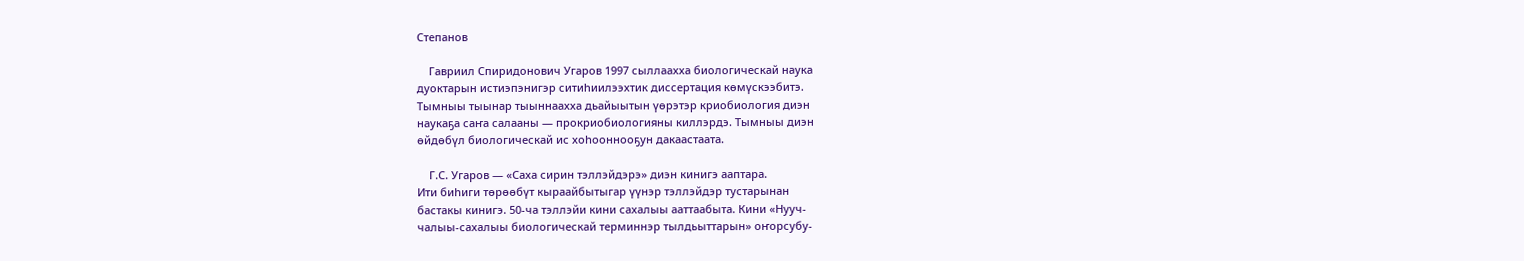Степанов

    Гавриил Спиридонович Угаров 1997 сыллаахха биологическай наука
дуоктарын истиэпэнигэр ситиһиилээхтик диссертация көмүскээбитэ.
Тымныы тыынар тыыннаахха дьайыытын үөрэтэр криобиология диэн
наукаҕа саҥа салааны — прокриобиологияны киллэрдэ. Тымныы диэн
өйдөбүл биологическай ис хоһооннооҕун дакаастаата.

    Г.С. Угаров — «Саха сирин тэллэйдэрэ» диэн кинигэ ааптара.
Ити биһиги төрөөбүт кыраайбытыгар үүнэр тэллэйдэр тустарынан
бастакы кинигэ. 50-ча тэллэйи кини сахалыы ааттаабыта. Кини «Нууч-
чалыы-сахалыы биологическай терминнэр тылдьыттарын» оҥорсубу-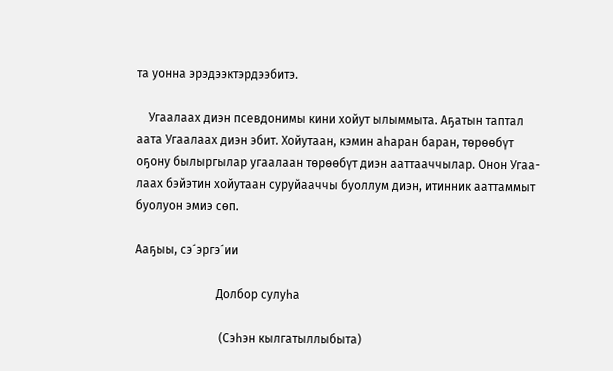та уонна эрэдээктэрдээбитэ.

    Угаалаах диэн псевдонимы кини хойут ылыммыта. Аҕатын таптал
аата Угаалаах диэн эбит. Хойутаан, кэмин аһаран баран, төрөөбүт
оҕону былыргылар угаалаан төрөөбүт диэн ааттааччылар. Онон Угаа-
лаах бэйэтин хойутаан суруйааччы буоллум диэн, итинник ааттаммыт
буолуон эмиэ сөп.

Ааҕыы, сэ´эргэ´ии

                           Долбор сулуһа

                            (Сэһэн кылгатыллыбыта)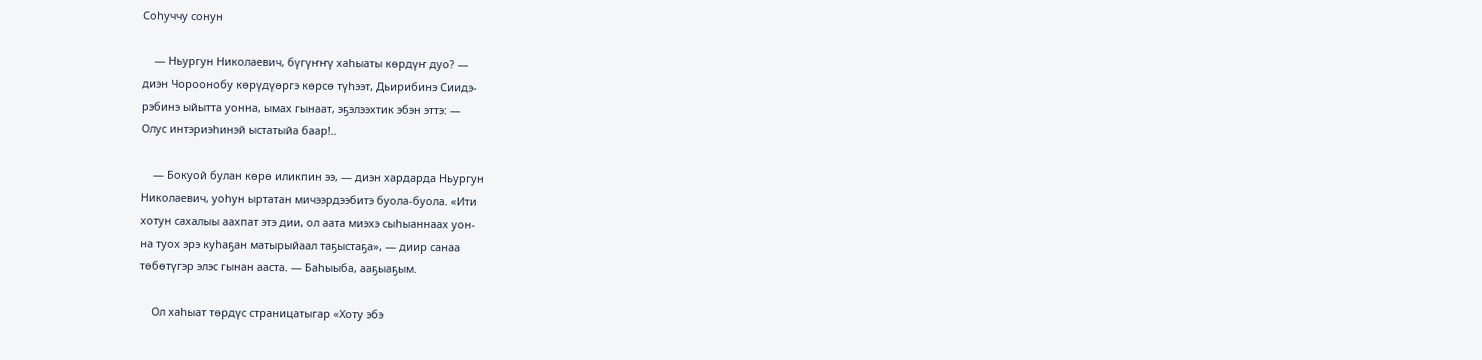Соһуччу сонун

    — Ньургун Николаевич, бүгүҥҥү хаһыаты көрдүҥ дуо? —
диэн Чороонобу көрүдүөргэ көрсө түһээт, Дьирибинэ Сиидэ-
рэбинэ ыйытта уонна, ымах гынаат, эҕэлээхтик эбэн эттэ: —
Олус интэриэһинэй ыстатыйа баар!..

    — Бокуой булан көрө иликпин ээ, — диэн хардарда Ньургун
Николаевич, уоһун ыртатан мичээрдээбитэ буола-буола. «Ити
хотун сахалыы аахпат этэ дии, ол аата миэхэ сыһыаннаах уон-
на туох эрэ куһаҕан матырыйаал таҕыстаҕа», — диир санаа
төбөтүгэр элэс гынан ааста. — Баһыыба, ааҕыаҕым.

    Ол хаһыат төрдүс страницатыгар «Хоту эбэ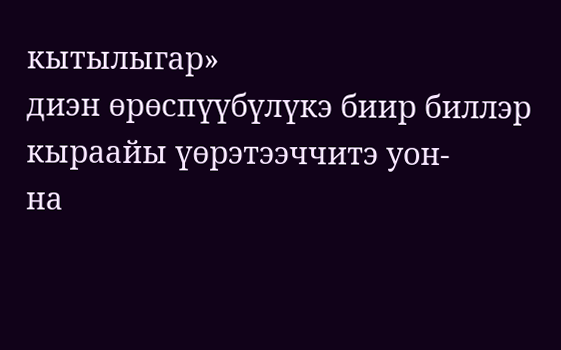кытылыгар»
диэн өрөспүүбүлүкэ биир биллэр кыраайы үөрэтээччитэ уон-
на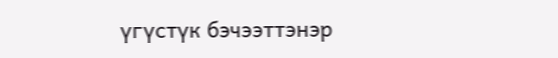үгүстүк бэчээттэнэр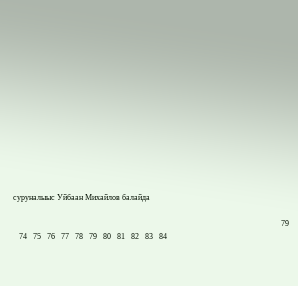суруналыыс Уйбаан Михайлов балайда

                                                                                                                                      79
   74   75   76   77   78   79   80   81   82   83   84